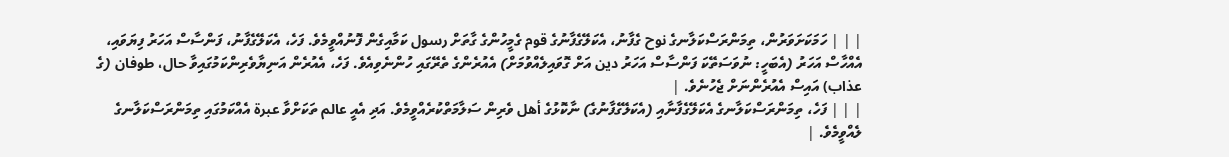| | | ހަމަކަށަވަރުން، ތިމަންރަސްކަލާނގެ نوح ގެފާނު، އެކަލޭގެފާނުގެ قوم ގެމީހުންގެ ގާތަށް رسول ކަމާއިގެން ފޮނުއްވީމެވެ. ފަހެ، އެކަލޭގެފާނު، ފަންސާސް އަހަރު ފިޔަވައި، އެއްހާސް އަހަރު (އެބަހީ: ނުވަސަތޭކަ ފަންސާސް އަހަރު دين އަށް ގޮވައިލެއްވުމަށް) އެއުރެންގެ ތެރޭގައި ހުންނެވިއެވެ. ފަހެ، އެއުރެން އަނިޔާވެރިންކަމުގައިވާ حال، طوفان (ގެ عذاب) އައިސް އެއުރެންނަށް ޖެހުނެވެ. |
| | | ފަހެ، ތިމަންރަސްކަލާނގެ އެކަލޭގެފާނާއި (އެކަލޭގެފާނުގެ) ނާކޮޅުގެ أهل ވެރިން ސަލާމަތްކުރެއްވީމެވެ. އަދި އެއީ عالم ތަކަށްވާ عبرة އެއްކަމުގައި ތިމަންރަސްކަލާނގެ ލެއްވީމެވެ. |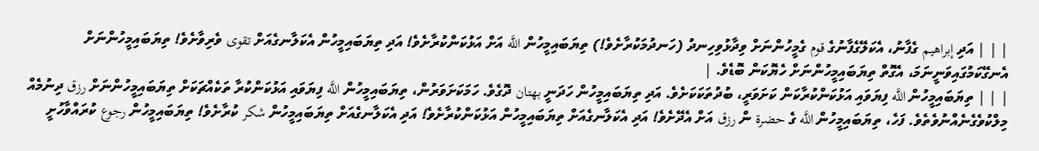| | | އަދި إبراهيم ގެފާނު، އެކަލޭގެފާނުގެ قوم ގެމީހުންނަށް ވިދާޅުވިހިނދު (ހަނދުމަކުރާށެވެ!) ތިޔަބައިމީހުން اللَّه އަށް އަޅުކަންކުރާށެވެ! އަދި ތިޔަބައިމީހުން އެކަލާނގެއަށް تقوى ވެރިވާށެވެ! ތިޔަބައިމީހުންނަށް އެނގޭކަމުގައިވަނީނަމަ، އެގޮތް ތިޔަބައިމީހުންނަށް ހެޔޮކަން ބޮޑެވެ. |
| | | ތިޔަބައިމީހުން اللَّه ފިޔަވައި އަޅުކަންކުރާކަން ކަށަވަރީ، ބުދުތަކަކަށެވެ. އަދި ތިޔަބައިމީހުން ހަދަނީ بهتان ދޮގެވެ. ހަމަކަށަވަރުން، ތިޔަބައިމީހުން اللَّه ފިޔަވައި އަޅުކަންކުރާ ތަކެއްޗަކަށް ތިޔަބައިމީހުންނަށް رزق ދިނުމެއް މިލްކުވެގެނެއްނުވެތެވެ. ފަހެ، ތިޔަބައިމީހުން اللَّه ގެ حضرة ން رزق އަށް އެދޭށެވެ! އަދި އެކަލާނގެއަށް ތިޔަބައިމީހުން އަޅުކަންކުރާށެވެ! އަދި އެކަލާނގެއަށް ތިޔަބައިމީހުން شكر ކުރާށެވެ! ތިޔަބައިމީހުން رجوع ކުރައްވާހުށީ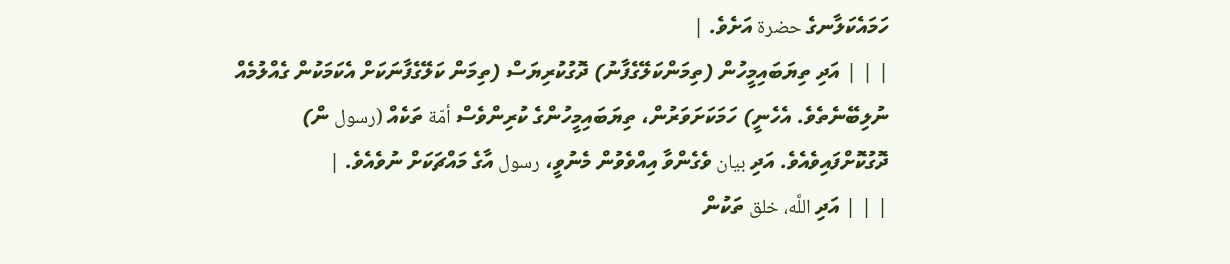ހަމައެކަލާނގެ حضرة އަށެވެ. |
| | | އަދި ތިޔަބައިމީހުން (ތިމަންކަލޭގެފާނު) ދޮގުކުރިޔަސް (ތިމަން ކަލޭގެފާނަކަށް އެކަމަކުން ގެއްލުމެއް ނުލިބޭނެތެވެ. އެހެނީ) ހަމަކަށަވަރުން، ތިޔަބައިމީހުންގެ ކުރިންވެސް أمّة ތަކެއް (رسول ން) ދޮގުކޮށްފައިވެއެވެ. އަދި بيان ވެގެންވާ އިއްވެވުން މެނުވީ، رسول އާގެ މައްޗަކަށް ނުވެއެވެ. |
| | | އަދި اللَّه، خلق ތަކުން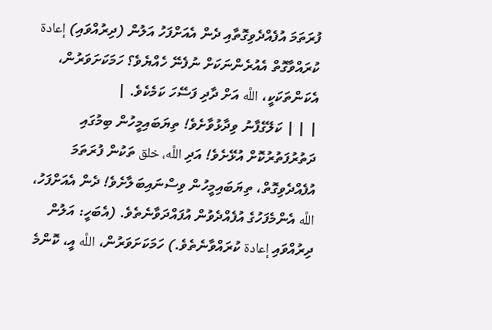ފުރަތަމަ އުފެއްދެވިގޮތާއި ދެން އެއަށްފަހު އަލުން (ދިރުއްވައި) إعادة ކުރައްވާގޮތް އެއުރެންނަކަށް ނުފެނޭ ހެއްޔެވެ؟ ހަމަކަށަވަރުން، އެކަންތަކަކީ، اللَّه އަށް ދާދި ފަސޭހަ ކަމެކެވެ. |
| | | ކަލޭގެފާނު ވިދާޅުވާށެވެ! ތިޔަބައިމީހުން ބިމުގައި ދަތުރުފަތުރުކޮށް އުޅޭށެވެ! އަދި اللَّه، خلق ތަކުން ފުރަތަމަ އުފެއްދެވިގޮތް، ތިޔަބައިމީހުން ވިސްނައިބަލާށެވެ! ދެން އެއަށްފަހު، اللَّه އެންމެފަހުގެ އުފެއްދެވުން އުފައްދަވާނެތެވެ. (އެބަހީ: އަލުން ދިރުއްވައި إعادة ކުރައްވާނެތެވެ.) ހަމަކަށަވަރުން، اللَّه އީ، ކޮންމެ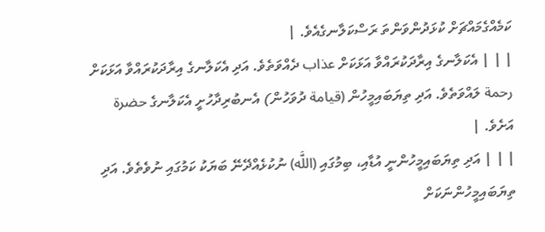ކަމެއްގެމައްޗަށް ކުޅަދުންވަންތަ ރަސްކަލާނގެއެވެ. |
| | | އެކަލާނގެ އިރާދަކުރައްވާ އަޅަކަށް عذاب ދެއްވަތެވެ. އަދި އެކަލާނގެ އިރާދަކުރައްވާ އަޅަކަށް رحمة ލައްވަތެވެ. އަދި ތިޔަބައިމީހުން (قيامة ދުވަހުން) އެނބުރިދާހުށީ އެކަލާނގެ حضرة އަށެވެ. |
| | | އަދި ތިޔަބައިމީހުންނީ އުޑާއި، ބިމުގައި (اللَّه) ނުކުޅެއްދޭނޭ ބަޔަކު ކަމުގައި ނުވެތެވެ. އަދި ތިޔަބައިމީހުންނަކަށް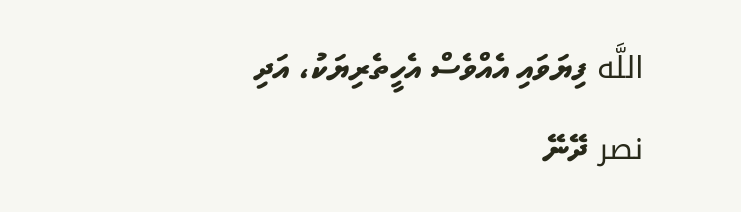اللَّه ފިޔަވައި އެއްވެސް އެހީތެރިޔަކު، އަދި نصر ދޭނޭ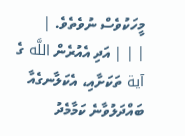މީހަކުވެސް ނުވެތެވެ. |
| | | އަދި އެއުރެން اللَّه ގެ آية ތަކަށާއި، އެކަލާނގެއާ ބައްދަލުވާނެ ކަމާމެދު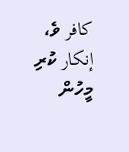كافر ވެ، إنكار ކުރި މީހުން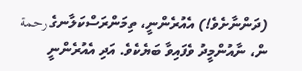(ދަންނާށެވެ!) އެއުރެންނީ، ތިމަންރަސްކަލާނގެ رحمة ން، ނާއުންމީދު ވެފައިވާ ބަޔެކެވެ. އަދި އެއުރެންނީ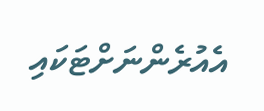އެއުރެންނަށްޓަކައި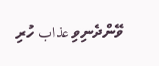ވޭންދެނިވި عذاب ހުރި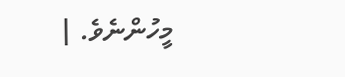މީހުންނެވެ. |